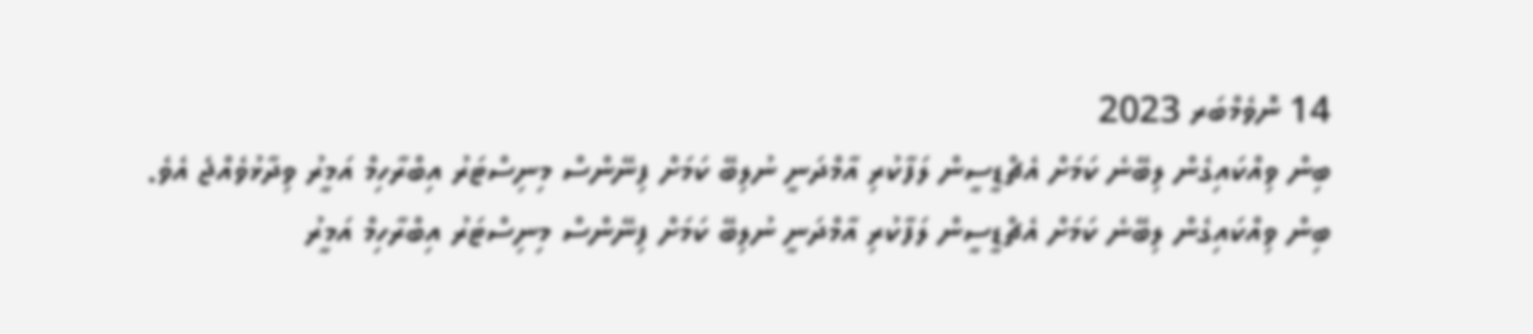14 ނޮވެމްބަރ 2023
ބިން ވިއްކައިގެން ލިބޭނެ ކަމަށް އެޗްޑީސީން ލަފާކުރި އާމްދަނީ ނުލިބޭ ކަމަށް ފިނޭންސް މިނިސްޓަރު އިބްރާހިމް އަމީރު ވިދާޅުވެއްޖެ އެވެ.
ބިން ވިއްކައިގެން ލިބޭނެ ކަމަށް އެޗްޑީސީން ލަފާކުރި އާމްދަނީ ނުލިބޭ ކަމަށް ފިނޭންސް މިނިސްޓަރު އިބްރާހިމް އަމީރު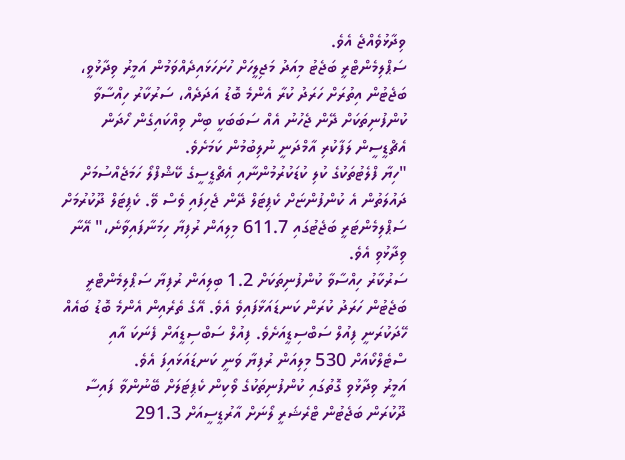ވިދާޅުވެއްޖެ އެވެ.
ސަޕްލިމެންޓްރީ ބަޖެޓު މިއަދު މަޖިލީހަށް ހުށަހަޅައިދެއްވަމުން އަމީރު ވިދާޅުވީ، ބަޖެޓުން އިތުރަށް ހަރަދު ކުރާ އެންމެ ބޮޑު އަދަދެއް، ސަރުކާރު ހިއްސާވާ ކުންފުނިތަކަށް ދޭން ޖެހުނު އެއް ސަބަބަކީ ބިން ވިއްކައިގެން ހޯދަން އެޗްޑީސީން ލަފާކުރި އާމްދަނީ ނުލިބުމުން ކަމަށެވެ.
"ހިޔާ ފްލެޓުތަކުގެ ކުލި ކުޑަކުރުމުންނާއި އެޗްޑީސީގެ ކޭޝްފްލޯ ހަމަޖެއްސުމަށް ދައުލަތުން އެ ކުންފުންޏަށް ކެޕިޓަލް ދޭން ޖެހިފައި ވެސް ވޭ. ކެޕިޓަލް ދޫކުރުމަށް ސަޕްލިމެންޓަރީ ބަޖެޓުގައި 611.7 މިލިއަން ރުފިޔާ ހިމަނާފައިވާނެ،" އޭނާ ވިދާޅުވި އެވެ.
ސަރުކާރު ހިއްސާވާ ކުންފުނިތަކަށް 1.2 ބިލިއަން ރުފިޔާ ސަޕްލިމެންޓްރީ ބަޖެޓުން ހަރަދު ކުރަން ކަނޑައަޅާފައިވެ އެވެ. އޭގެ ތެރެއިން އެންމެ ބޮޑު ބައެއް ހޭދަކުރަނީ ފިއުލް ސަބްސިޑީއަށެވެ. ފިއުލް ސަބްސިޑީއަށް ފެނަކަ އާއި ސްޓެލްކޯއަށް 530 މިލިއަން ރުފިޔާ ވަނީ ކަނޑައަޅައިފަ އެވެ.
އަމީރު ވިދާޅުވި ގޮތުގައި ކުންފުނިތަކުގެ ވޯކިން ކެޕިޓަލަށް ބޭނުންވާ ފައިސާ ދޫކުރަން ބަޖެޓުން ޓްރެޝަރީ ލޯނަށް އާރުޑީސީއަށް 291.3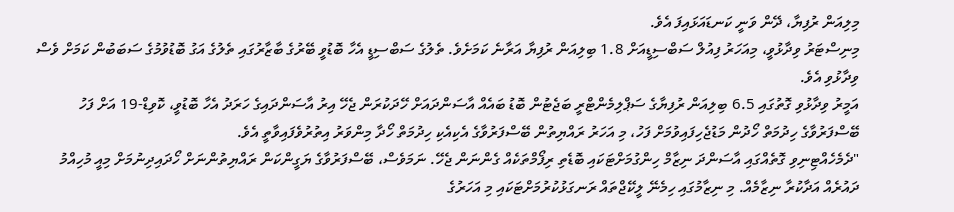މިލިއަން ރުފިޔާ، ދޭން ވަނީ ކަނޑައަޅައިފަ އެވެ.
މިނިސްޓަރު ވިދާޅުވީ، މިއަހަރު ފިއުލް ސަބްސިޑީއަށް 1.8 ބިލިއަން ރުފިޔާ އަރާނެ ކަމަށެވެ. ތެލުގެ ސަބްސިޑީ އެހާ ބޮޑުވީ ބޭރުގެ ބާޒާރުގައި ތެލުގެ އަގު ބޮޑުވުމުގެ ސަބަބުން ކަމަށް ވެސް ވިދާޅުވި އެވެ.
އަމީރު ވިދާޅުވި ގޮތުގައި 6.5 ބިލިއަން ރުފިޔާގެ ސަޕްލިމެންޓްރީ ބަޖެޓުން ބޮޑު ބައެއް އާސަންދައަށް ހޭދަކުރަން ޖެހޭ އިރު އާސަންދައިގެ ހަރަދު އެހާ ބޮޑުވީ، ކޮވިޑް-19 އަށް ފަހު ބޭސްފަރުވާގެ ހިދުމަތް ހޯދުން މަޑުޖެހިފައިވުމަށް ފަހު، މި އަހަރު ރައްޔިތުން ބޭސްފަރުވާގެ އެކިއެކި ހިދުމަތް ހޯދާ މިންވަރު އިތުރުވެފައިވާތީ އެވެ.
"ދެމެހެއްޓިނިވި ގޮތެއްގައި އާސަންދަ ނިޒާމް ހިންގުމަށްޓަކައި ބޮޑެތި ރިފޯމްތަކެއް ގެންނަން ޖެހޭ. ނަމަވެސް، ބޭސްފަރުވާގެ ޔަގީންކަން ރައްޔިތުންނަށް ހޯދައިދިނުމަށް މިއީ މުހިއްމު ދައުރެއް އަދާކުރާ ނިޒާމެއް. މި ނިޒާމުގައި ހިމެނޭ ލީކޭޖްތައް ރަނގަޅުކުރުމަށްޓަކައި މި އަހަރުގެ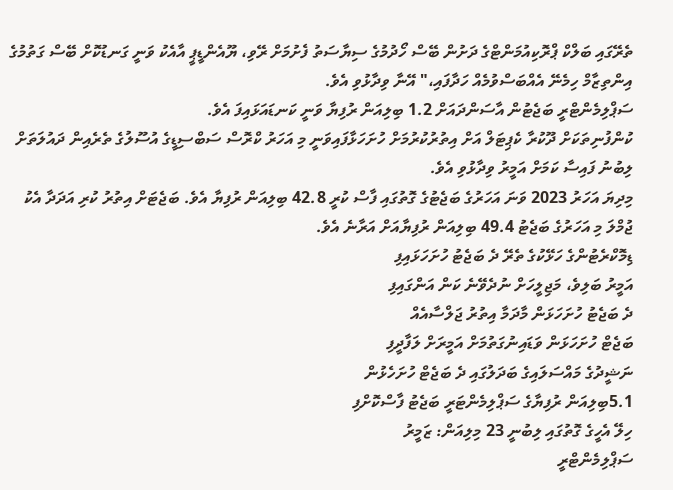ތެރޭގައި ބަލްކް ޕްރޮކިއުމަންޓްގެ ދަށުން ބޭސް ހޯދުމުގެ ސިޔާސަތު ފެށުމަށް ރޭވި، ޔޫއެންޑީޕީ އާއެކު ވަނީ ގަނޑުކޮށް ބޭސް ގަތުމުގެ އިންތިޒާމް ހިމެނޭ އެއްބަސްވުމެއް ހަދާފައި،" އޭނާ ވިދާޅުވި އެވެ.
ސަޕްލިމެންޓްރީ ބަޖެޓުން އާސަންދައަށް 1.2 ބިލިއަން ރުފިޔާ ވަނީ ކަނޑައަޅައިފަ އެވެ.
ކުންފުނިތަކަށް ދޫކުރާ ކެޕިޓަލް އަށް އިތުރުކުރުމަށް ހުށަހަޅާފައިވަނީ މި އަހަރު ކްރޮސް ސަބްސިޑީގެ އުސޫލުގެ ތެރެއިން ދައުލަތަށް ލިބުނު ފައިސާ ކަމަށް އަމީރު ވިދާޅުވި އެވެ.
މިދިޔަ އަހަރު 2023 ވަނަ އަހަރުގެ ބަޖެޓުގެ ގޮތުގައި ފާސް ކުރީ 42.8 ބިލިއަން ރުފިޔާ އެވެ. ބަޖެޓަށް އިތުރު ކުރި އަދަދާ އެކު ޖުމްލަ މި އަހަރުގެ ބަޖެޓު 49.4 ބިލިއަން ރުފިޔާއަށް އަރާނެ އެވެ.
ޑިމޮކްރެޓުންގެ ހަޅޭކުގެ ތެރޭ ދެ ބަޖެޓު ހުށަހަޅައިފި
އަމީރު ބަލިވެ، މަޖިލީހަށް ނުދެވޭނެ ކަން އަންގައިފި
ދެ ބަޖެޓު ހުށަހަޅަން މާދަމާ އިތުރު ޖަލްސާއެއް
ބަޖެޓް ހުށަހަޅަން ވަޑައިނުގަތުމަށް އަމީރަށް ލަފާދީފި
ނަޝީދުގެ މައްސަލައިގެ ބަދަލުގައި ދެ ބަޖެޓް ހުށަހެޅުން
5.1ބިލިއަން ރުފިޔާގެ ސަޕްލިމެންޓަރީ ބަޖެޓު ފާސްކޮށްފި
ހިލޭ އެހީގެ ގޮތުގައި ލިބުނީ 23 މިލިއަން: ޒަމީރު
ސަޕްލިމެންޓްރީ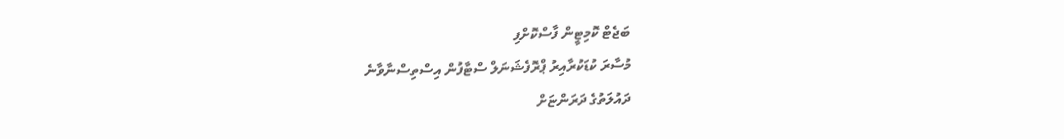ބަޖެޓް ކޮމިޓީން ފާސްކޮށްފި
މުސާރަ ކުޑަކުރާއިރު ޕްރޮފެޝަނަލް ސްޓާފުން އިސްތިސްނާވާނެ
ދައުލަތުގެ ދަރަންޏަށް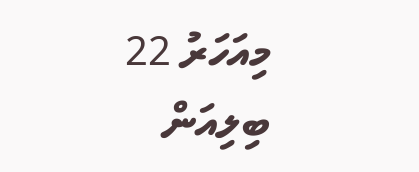މިއަހަރު 22 ބިލިއަން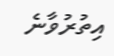އިތުރުވާނެ